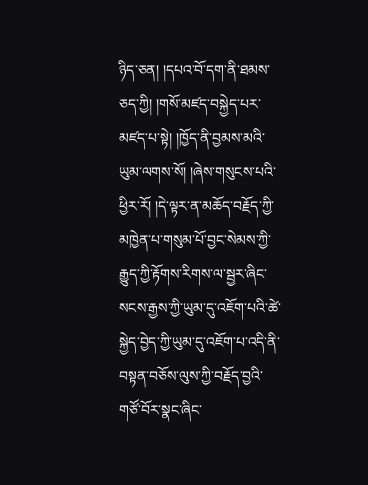ཉིད་ཅན། །དཔའ་བོ་དག་ནི་ཐམས་ཅད་ཀྱི། །གསོ་མཛད་བསྐྱེད་པར་མཛད་པ་སྟེ། །ཁྱོད་ནི་བྱམས་མའི་ཡུམ་ལགས་སོ། །ཞེས་གསུངས་པའི་ཕྱིར་རོ། །དེ་ལྟར་ན་མཆོད་བརྗོད་ཀྱི་མཁྱེན་པ་གསུམ་པོ་བྱང་སེམས་ཀྱི་རྒྱུད་ཀྱི་རྟོགས་རིགས་ལ་སྦྱར་ཞིང་སངས་རྒྱས་ཀྱི་ཡུམ་དུ་འཇོག་པའི་ཚེ་སྐྱེད་བྱེད་ཀྱི་ཡུམ་དུ་འཇོག་པ་འདི་ནི་བསྟན་བཅོས་ལུས་ཀྱི་བརྗོད་བྱའི་གཙོ་བོར་སྣང་ཞིང་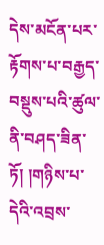དེས་མངོན་པར་རྟོགས་པ་བརྒྱད་བསྡུས་པའི་ཚུལ་ནི་བཤད་ཟིན་ཏོ། །གཉིས་པ་དེའི་འབྲས་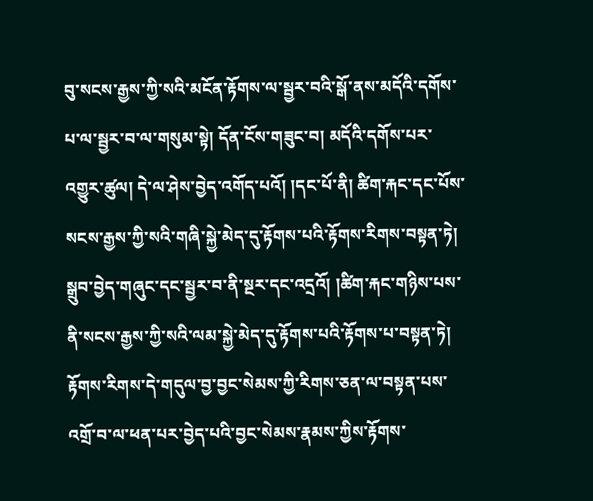བུ་སངས་རྒྱས་ཀྱི་སའི་མངོན་རྟོགས་ལ་སྦྱར་བའི་སྒོ་ནས་མདོའི་དགོས་པ་ལ་སྦྱར་བ་ལ་གསུམ་སྟེ། དོན་ངོས་གཟུང་བ། མདོའི་དགོས་པར་འགྱུར་ཚུལ། དེ་ལ་ཤེས་བྱེད་འགོད་པའོ། །དང་པོ་ནི། ཚིག་རྐང་དང་པོས་སངས་རྒྱས་ཀྱི་སའི་གཞི་སྐྱེ་མེད་དུ་རྟོགས་པའི་རྟོགས་རིགས་བསྟན་ཏེ། སྒྲུབ་བྱེད་གཞུང་དང་སྦྱར་བ་ནི་སྔར་དང་འདྲའོ། །ཚིག་རྐང་གཉིས་པས་ནི་སངས་རྒྱས་ཀྱི་སའི་ལམ་སྐྱེ་མེད་དུ་རྟོགས་པའི་རྟོགས་པ་བསྟན་ཏེ། རྟོགས་རིགས་དེ་གདུལ་བྱ་བྱང་སེམས་ཀྱི་རིགས་ཅན་ལ་བསྟན་པས་འགྲོ་བ་ལ་ཕན་པར་བྱེད་པའི་བྱང་སེམས་རྣམས་ཀྱིས་རྟོགས་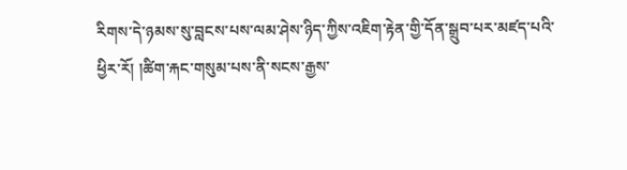རིགས་དེ་ཉམས་སུ་བླངས་པས་ལམ་ཤེས་ཉིད་ཀྱིས་འཇིག་རྟེན་གྱི་དོན་སྒྲུབ་པར་མཛད་པའི་ཕྱིར་རོ། །ཚིག་རྐང་གསུམ་པས་ནི་སངས་རྒྱས་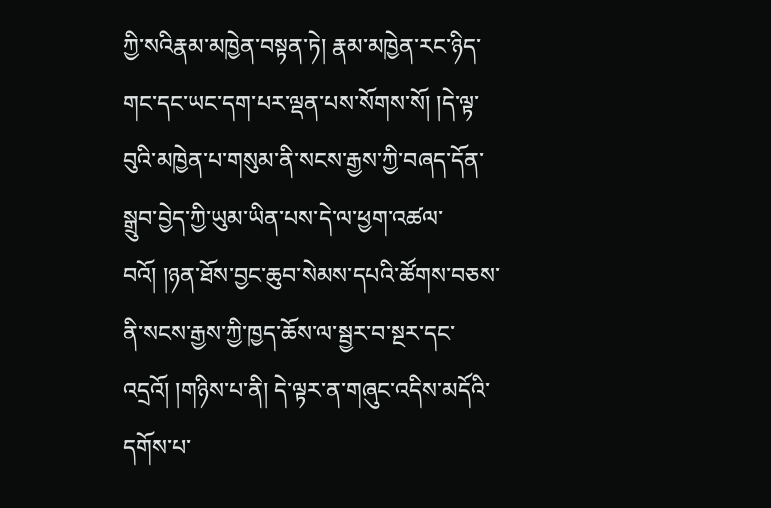ཀྱི་སའིརྣམ་མཁྱེན་བསྟན་ཏེ། རྣམ་མཁྱེན་རང་ཉིད་གང་དང་ཡང་དག་པར་ལྡན་པས་སོགས་སོ། །དེ་ལྟ་བུའི་མཁྱེན་པ་གསུམ་ནི་སངས་རྒྱས་ཀྱི་བཞད་དོན་སྒྲུབ་བྱེད་ཀྱི་ཡུམ་ཡིན་པས་དེ་ལ་ཕྱག་འཚལ་བའོ། །ཉན་ཐོས་བྱང་ཆུབ་སེམས་དཔའི་ཚོགས་བཅས་ནི་སངས་རྒྱས་ཀྱི་ཁྱད་ཆོས་ལ་སྦྱར་བ་སྔར་དང་འདྲའོ། །གཉིས་པ་ནི། དེ་ལྟར་ན་གཞུང་འདིས་མདོའི་དགོས་པ་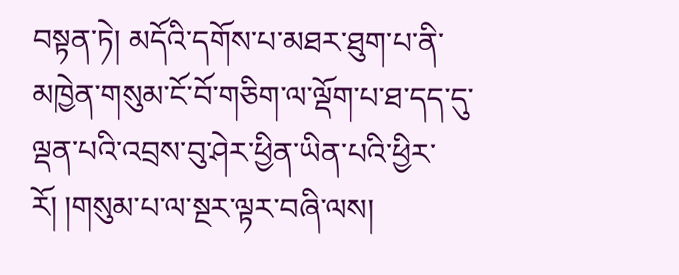བསྟན་ཏེ། མདོའི་དགོས་པ་མཐར་ཐུག་པ་ནི་མཁྱེན་གསུམ་ངོ་བོ་གཅིག་ལ་ལྡོག་པ་ཐ་དད་དུ་ལྡན་པའི་འབྲས་བུ་ཤེར་ཕྱིན་ཡིན་པའི་ཕྱིར་རོ། །གསུམ་པ་ལ་སྔར་ལྟར་བཞི་ལས།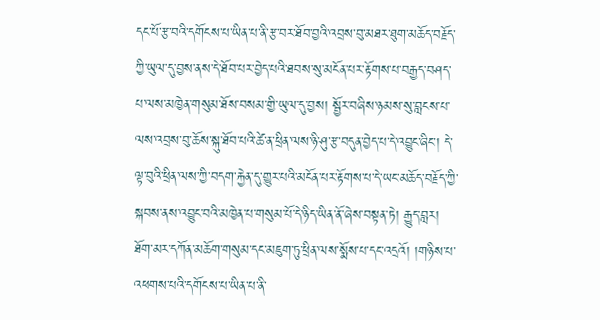དང་པོ་རྩ་བའི་དགོངས་པ་ཡིན་པ་ནི་རྩ་བར་ཐོབ་བྱའི་འབྲས་བུ་མཐར་ཐུག་མཆོད་བརྗོད་ཀྱི་ཡུལ་དུ་བྱས་ནས་དེ་ཐོབ་པར་བྱེད་པའི་ཐབས་སུ་མངོན་པར་རྟོགས་པ་བརྒྱད་བཤད་པ་ལས་མཁྱེན་གསུམ་ཐོས་བསམ་གྱི་ཡུལ་དུ་བྱས། སྦྱོར་བཞིས་ཉམས་སུ་བླངས་པ་ལས་འབྲས་བུ་ཆོས་སྐུ་ཐོབ་པའི་ཚེ་ན་ཕྲིན་ལས་ཉི་ཤུ་རྩ་བདུན་བྱེད་པ་དེ་འབྱུང་ཞིང་། དེ་ལྟ་བུའི་ཕྲིན་ལས་ཀྱི་བདག་རྐྱེན་དུ་གྱུར་པའི་མངོན་པར་རྟོགས་པ་དེ་ཡང་མཆོད་བརྗོད་ཀྱི་སྐབས་ནས་འབྱུང་བའི་མཁྱེན་པ་གསུམ་པོ་དེ་ཉིད་ཡིན་ནོ་ཞེས་བསྟན་ཏེ། རྒྱུད་བླར། ཐོག་མར་དཀོན་མཆོག་གསུམ་དང་མཇུག་ཏུ་ཕྲིན་ལས་སྨོས་པ་དང་འདྲའོ། །གཉིས་པ་འཕགས་པའི་དགོངས་པ་ཡིན་པ་ནི་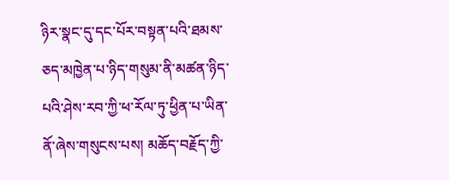ཉིར་སྣང་དུ་དང་པོར་བསྟན་པའི་ཐམས་ཅད་མཁྱེན་པ་ཉིད་གསུམ་ནི་མཚན་ཉིད་པའི་ཤེས་རབ་ཀྱི་ཕ་རོལ་ཏུ་ཕྱིན་པ་ཡིན་ནོ་ཞེས་གསུངས་པས། མཆོད་བརྗོད་ཀྱི་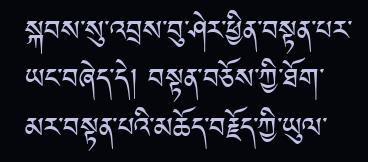སྐབས་སུ་འབྲས་བུ་ཤེར་ཕྱིན་བསྟན་པར་ཡང་བཞེད་དེ། བསྟན་བཅོས་ཀྱི་ཐོག་མར་བསྟན་པའི་མཆོད་བརྗོད་ཀྱི་ཡུལ་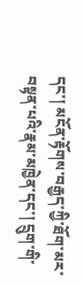དང་། མངོན་རྟོགས་བརྒྱད་ཀྱི་ཐོག་མར་བསྟན་པའི་རྣམ་མཁྱེན་དང་། དྲུག་གི་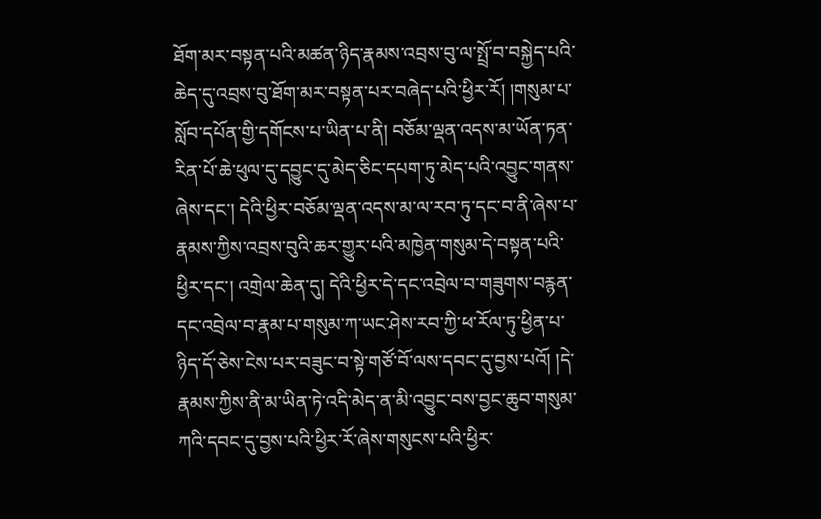ཐོག་མར་བསྟན་པའི་མཚན་ཉིད་རྣམས་འབྲས་བུ་ལ་སྤྲོ་བ་བསྐྱེད་པའི་ཆེད་དུ་འབྲས་བུ་ཐོག་མར་བསྟན་པར་བཞེད་པའི་ཕྱིར་རོ། །གསུམ་པ་སློབ་དཔོན་གྱི་དགོངས་པ་ཡིན་པ་ནི། བཅོམ་ལྡན་འདས་མ་ཡོན་ཏན་རིན་པོ་ཆེ་ཕུལ་དུ་དབྱུང་དུ་མེད་ཅིང་དཔག་ཏུ་མེད་པའི་འབྱུང་གནས་ཞེས་དང་། དེའི་ཕྱིར་བཅོམ་ལྡན་འདས་མ་ལ་རབ་ཏུ་དང་བ་ནི་ཞེས་པ་རྣམས་ཀྱིས་འབྲས་བུའི་ཆར་གྱུར་པའི་མཁྱེན་གསུམ་དེ་བསྟན་པའི་ཕྱིར་དང་། འགྲེལ་ཆེན་དུ། དེའི་ཕྱིར་དེ་དང་འབྲེལ་བ་གཟུགས་བརྙན་དང་འབྲེལ་བ་རྣམ་པ་གསུམ་ཀ་ཡང་ཤེས་རབ་ཀྱི་ཕ་རོལ་ཏུ་ཕྱིན་པ་ཉིད་དོ་ཅེས་ངེས་པར་བཟུང་བ་སྟེ་གཙོ་བོ་ལས་དབང་དུ་བྱས་པའོ། །དེ་རྣམས་ཀྱིས་ནི་མ་ཡིན་ཏེ་འདི་མེད་ན་མི་འབྱུང་བས་བྱང་ཆུབ་གསུམ་ཀའི་དབང་དུ་བྱས་པའི་ཕྱིར་རོ་ཞེས་གསུངས་པའི་ཕྱིར་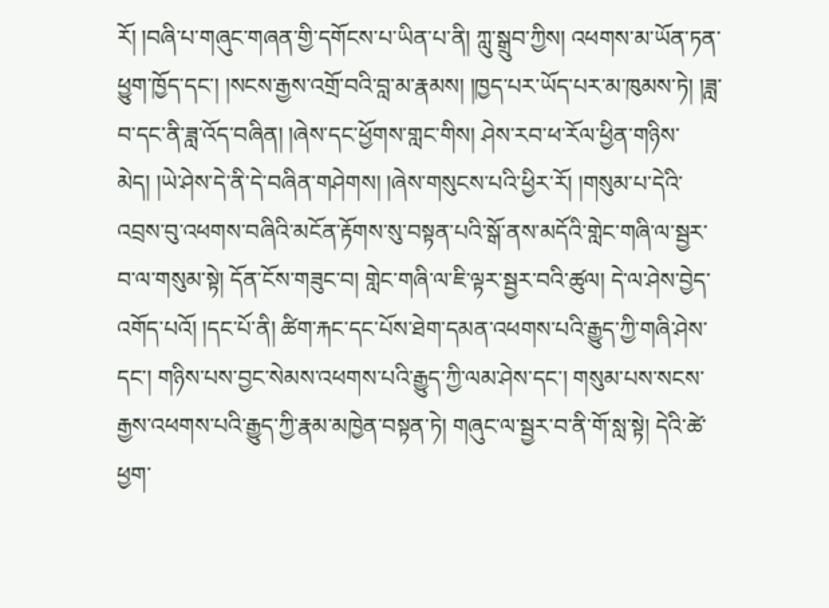རོ། །བཞི་པ་གཞུང་གཞན་གྱི་དགོངས་པ་ཡིན་པ་ནི། ཀླུ་སྒྲུབ་ཀྱིས། འཕགས་མ་ཡོན་ཏན་ཕྱུག་ཁྱོད་དང་། །སངས་རྒྱས་འགྲོ་བའི་བླ་མ་རྣམས། །ཁྱད་པར་ཡོད་པར་མ་ཁུམས་ཏེ། །ཟླ་བ་དང་ནི་ཟླ་འོད་བཞིན། །ཞེས་དང་ཕྱོགས་གླང་གིས། ཤེས་རབ་ཕ་རོལ་ཕྱིན་གཉིས་མེད། །ཡེ་ཤེས་དེ་ནི་དེ་བཞིན་གཤེགས། །ཞེས་གསུངས་པའི་ཕྱིར་རོ། །གསུམ་པ་དེའི་འབྲས་བུ་འཕགས་བཞིའི་མངོན་རྟོགས་སུ་བསྟན་པའི་སྒོ་ནས་མདོའི་གླེང་གཞི་ལ་སྦྱར་བ་ལ་གསུམ་སྟེ། དོན་ངོས་གཟུང་བ། གླེང་གཞི་ལ་ཇི་ལྟར་སྦྱར་བའི་ཚུལ། དེ་ལ་ཤེས་བྱེད་འགོད་པའོ། །དང་པོ་ནི། ཚིག་རྐང་དང་པོས་ཐེག་དམན་འཕགས་པའི་རྒྱུད་ཀྱི་གཞི་ཤེས་དང་། གཉིས་པས་བྱང་སེམས་འཕགས་པའི་རྒྱུད་ཀྱི་ལམ་ཤེས་དང་། གསུམ་པས་སངས་རྒྱས་འཕགས་པའི་རྒྱུད་ཀྱི་རྣམ་མཁྱེན་བསྟན་ཏེ། གཞུང་ལ་སྦྱར་བ་ནི་གོ་སླ་སྟེ། དེའི་ཚེ་ཕྱག་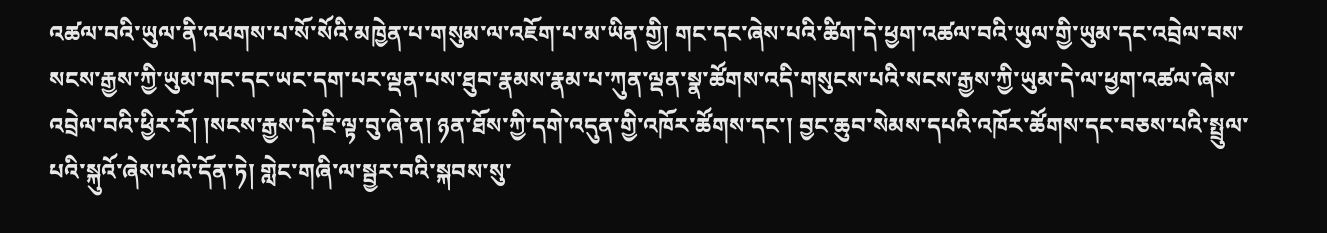འཚལ་བའི་ཡུལ་ནི་འཕགས་པ་སོ་སོའི་མཁྱེན་པ་གསུམ་ལ་འཇོག་པ་མ་ཡིན་གྱི། གང་དང་ཞེས་པའི་ཚིག་དེ་ཕྱག་འཚལ་བའི་ཡུལ་གྱི་ཡུམ་དང་འབྲེལ་བས་སངས་རྒྱས་ཀྱི་ཡུམ་གང་དང་ཡང་དག་པར་ལྡན་པས་ཐུབ་རྣམས་རྣམ་པ་ཀུན་ལྡན་སྣ་ཚོགས་འདི་གསུངས་པའི་སངས་རྒྱས་ཀྱི་ཡུམ་དེ་ལ་ཕྱག་འཚལ་ཞེས་འབྲེལ་བའི་ཕྱིར་རོ། །སངས་རྒྱས་དེ་ཇི་ལྟ་བུ་ཞེ་ན། ཉན་ཐོས་ཀྱི་དགེ་འདུན་གྱི་འཁོར་ཚོགས་དང་། བྱང་ཆུབ་སེམས་དཔའི་འཁོར་ཚོགས་དང་བཅས་པའི་སྤྲུལ་པའི་སྐུའོ་ཞེས་པའི་དོན་ཏེ། གླེང་གཞི་ལ་སྦྱར་བའི་སྐབས་སུ་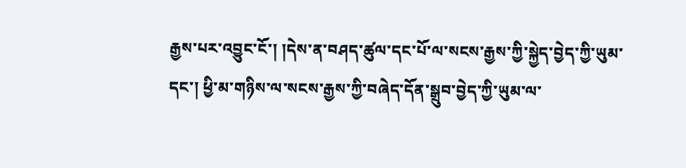རྒྱས་པར་འབྱུང་ངོ་། །དེས་ན་བཤད་ཚུལ་དང་པོ་ལ་སངས་རྒྱས་ཀྱི་སྐྱེད་བྱེད་ཀྱི་ཡུམ་དང་། ཕྱི་མ་གཉིས་ལ་སངས་རྒྱས་ཀྱི་བཞེད་དོན་སྒྲུབ་བྱེད་ཀྱི་ཡུམ་ལ་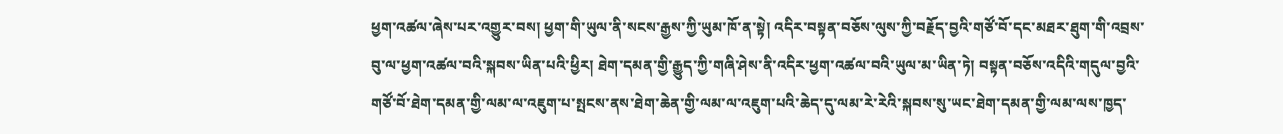ཕྱག་འཚལ་ཞེས་པར་འགྱུར་བས། ཕྱག་གི་ཡུལ་ནི་སངས་རྒྱས་ཀྱི་ཡུམ་ཁོ་ན་སྟེ། འདིར་བསྟན་བཅོས་ལུས་ཀྱི་བརྗོད་བྱའི་གཙོ་བོ་དང་མཐར་ཐུག་གི་འབྲས་བུ་ལ་ཕྱག་འཚལ་བའི་སྐབས་ཡིན་པའི་ཕྱིར། ཐེག་དམན་གྱི་རྒྱུད་ཀྱི་གཞི་ཤེས་ནི་འདིར་ཕྱག་འཚལ་བའི་ཡུལ་མ་ཡིན་ཏེ། བསྟན་བཅོས་འདིའི་གདུལ་བྱའི་གཙོ་བོ་ཐེག་དམན་གྱི་ལམ་ལ་འཇུག་པ་སྤངས་ནས་ཐེག་ཆེན་གྱི་ལམ་ལ་འཇུག་པའི་ཆེད་དུ་ལམ་རེ་རེའི་སྐབས་སུ་ཡང་ཐེག་དམན་གྱི་ལམ་ལས་ཁྱད་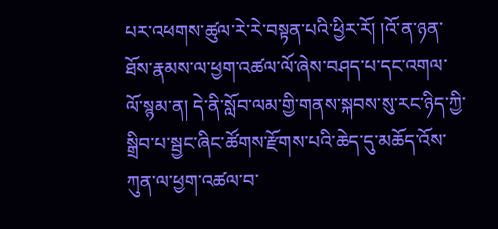པར་འཕགས་ཚུལ་རེ་རེ་བསྟན་པའི་ཕྱིར་རོ། །འོ་ན་ཉན་ཐོས་རྣམས་ལ་ཕྱག་འཚལ་ལོ་ཞེས་བཤད་པ་དང་འགལ་ལོ་སྙམ་ན། དེ་ནི་སློབ་ལམ་གྱི་གནས་སྐབས་སུ་རང་ཉིད་ཀྱི་སྒྲིབ་པ་སྦྱང་ཞིང་ཚོགས་རྫོགས་པའི་ཆེད་དུ་མཆོད་འོས་ཀུན་ལ་ཕྱག་འཚལ་བ་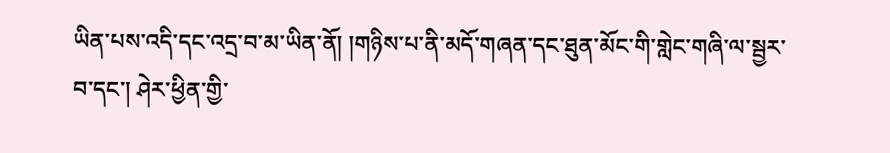ཡིན་པས་འདི་དང་འདྲ་བ་མ་ཡིན་ནོ། །གཉིས་པ་ནི་མདོ་གཞན་དང་ཐུན་མོང་གི་གླེང་གཞི་ལ་སྦྱར་བ་དང་། ཤེར་ཕྱིན་གྱི་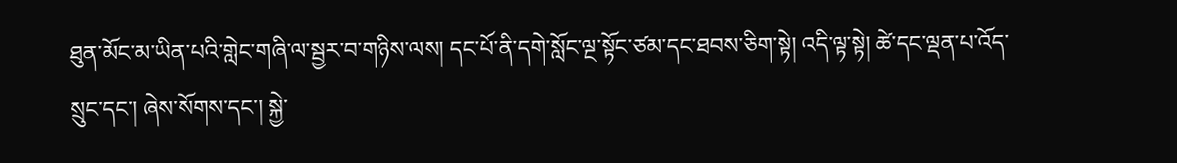ཐུན་མོང་མ་ཡིན་པའི་གླེང་གཞི་ལ་སྦྱར་བ་གཉིས་ལས། དང་པོ་ནི་དགེ་སློང་ལྔ་སྟོང་ཙམ་དང་ཐབས་ཅིག་སྟེ། འདི་ལྟ་སྟེ། ཚེ་དང་ལྡན་པ་འོད་སྲུང་དང་། ཞེས་སོགས་དང་། སྐྱེ་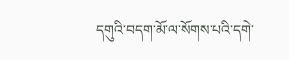དགུའི་བདག་མོ་ལ་སོགས་པའི་དགེ་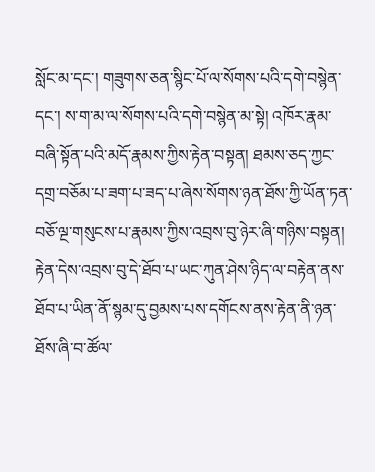སློང་མ་དང་། གཟུགས་ཅན་སྙིང་པོ་ལ་སོགས་པའི་དགེ་བསྙེན་དང་། ས་ག་མ་ལ་སོགས་པའི་དགེ་བསྙེན་མ་སྟེ། འཁོར་རྣམ་བཞི་སྟོན་པའི་མདོ་རྣམས་ཀྱིས་རྟེན་བསྟན། ཐམས་ཅད་ཀྱང་དགྲ་བཅོམ་པ་ཟག་པ་ཟད་པ་ཞེས་སོགས་ཉན་ཐོས་ཀྱི་ཡོན་ཏན་བཅོ་ལྔ་གསུངས་པ་རྣམས་ཀྱིས་འབྲས་བུ་ཉེར་ཞི་གཉིས་བསྟན། རྟེན་དེས་འབྲས་བུ་དེ་ཐོབ་པ་ཡང་ཀུན་ཤེས་ཉིད་ལ་བརྟེན་ནས་ཐོབ་པ་ཡིན་ནོ་སྙམ་དུ་བྱམས་པས་དགོངས་ནས་རྟེན་ནི་ཉན་ཐོས་ཞི་བ་ཚོལ་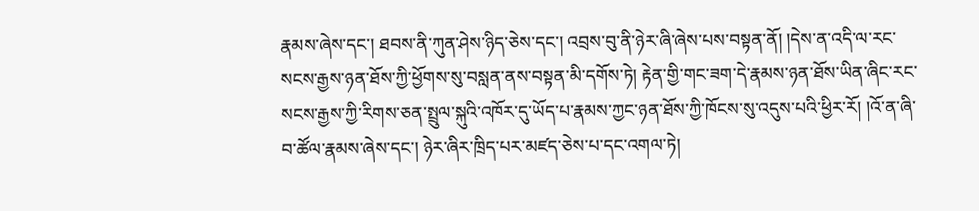རྣམས་ཞེས་དང་། ཐབས་ནི་ཀུན་ཤེས་ཉིད་ཅེས་དང་། འབྲས་བུ་ནི་ཉེར་ཞི་ཞེས་པས་བསྟན་ནོ། །དེས་ན་འདི་ལ་རང་སངས་རྒྱས་ཉན་ཐོས་ཀྱི་ཕྱོགས་སུ་བསླན་ནས་བསྟན་མི་དགོས་ཏེ། རྟེན་གྱི་གང་ཟག་དེ་རྣམས་ཉན་ཐོས་ཡིན་ཞིང་རང་སངས་རྒྱས་ཀྱི་རིགས་ཅན་སྤྲུལ་སྐུའི་འཁོར་དུ་ཡོད་པ་རྣམས་ཀྱང་ཉན་ཐོས་ཀྱི་ཁོངས་སུ་འདུས་པའི་ཕྱིར་རོ། །འོ་ན་ཞི་བ་ཚོལ་རྣམས་ཞེས་དང་། ཉེར་ཞིར་ཁྲིད་པར་མཛད་ཅེས་པ་དང་འགལ་ཏེ།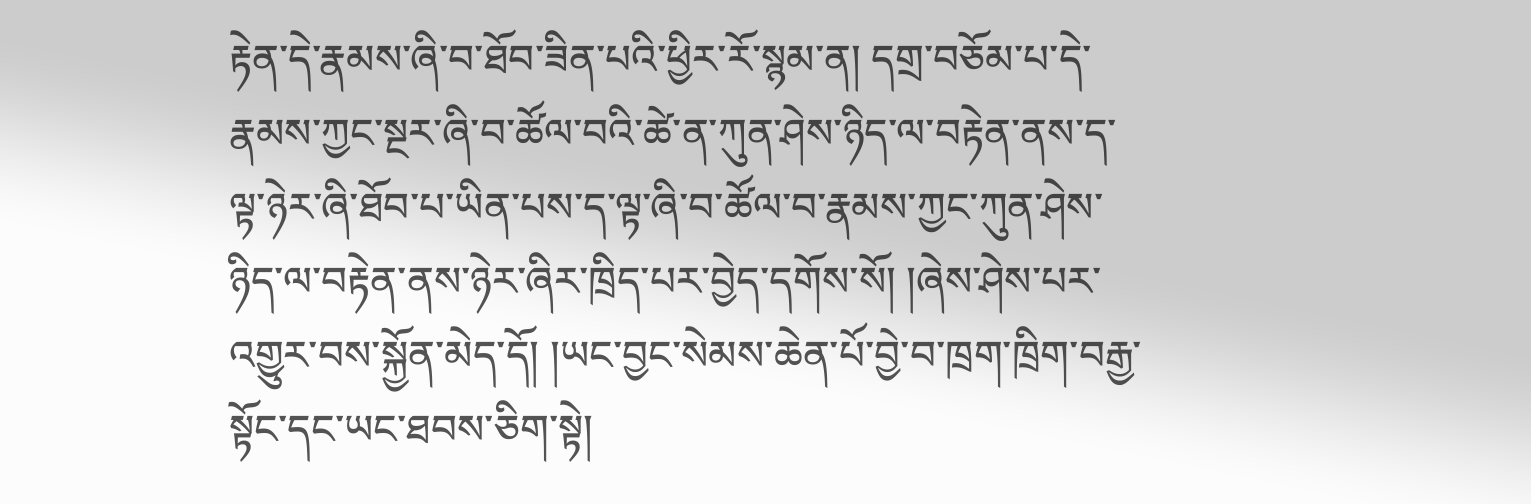རྟེན་དེ་རྣམས་ཞི་བ་ཐོབ་ཟིན་པའི་ཕྱིར་རོ་སྙམ་ན། དགྲ་བཅོམ་པ་དེ་རྣམས་ཀྱང་སྔར་ཞི་བ་ཚོལ་བའི་ཚེ་ན་ཀུན་ཤེས་ཉིད་ལ་བརྟེན་ནས་ད་ལྟ་ཉེར་ཞི་ཐོབ་པ་ཡིན་པས་ད་ལྟ་ཞི་བ་ཚོལ་བ་རྣམས་ཀྱང་ཀུན་ཤེས་ཉིད་ལ་བརྟེན་ནས་ཉེར་ཞིར་ཁྲིད་པར་བྱེད་དགོས་སོ། །ཞེས་ཤེས་པར་འགྱུར་བས་སྐྱོན་མེད་དོ། །ཡང་བྱང་སེམས་ཆེན་པོ་བྱེ་བ་ཁྲག་ཁྲིག་བརྒྱ་སྟོང་དང་ཡང་ཐབས་ཅིག་སྟེ།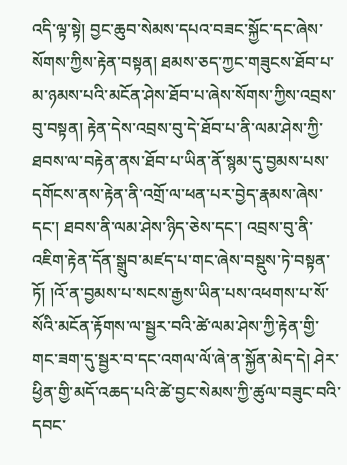འདི་ལྟ་སྟེ། བྱང་ཆུབ་སེམས་དཔའ་བཟང་སྐྱོང་དང་ཞེས་སོགས་ཀྱིས་རྟེན་བསྟན། ཐམས་ཅད་ཀྱང་གཟུངས་ཐོབ་པ་མ་ཉམས་པའི་མངོན་ཤེས་ཐོབ་པ་ཞེས་སོགས་ཀྱིས་འབྲས་བུ་བསྟན། རྟེན་དེས་འབྲས་བུ་དེ་ཐོབ་པ་ནི་ལམ་ཤེས་ཀྱི་ཐབས་ལ་བརྟེན་ནས་ཐོབ་པ་ཡིན་ནོ་སྙམ་དུ་བྱམས་པས་དགོངས་ནས་རྟེན་ནི་འགྲོ་ལ་ཕན་པར་བྱེད་རྣམས་ཞེས་དང་། ཐབས་ནི་ལམ་ཤེས་ཉིད་ཅེས་དང་། འབྲས་བུ་ནི་འཇིག་རྟེན་དོན་སྒྲུབ་མཛད་པ་གང་ཞེས་བསྡུས་ཏེ་བསྟན་ཏོ། །འོ་ན་བྱམས་པ་སངས་རྒྱས་ཡིན་པས་འཕགས་པ་སོ་སོའི་མངོན་རྟོགས་ལ་སྦྱར་བའི་ཚེ་ལམ་ཤེས་ཀྱི་རྟེན་གྱི་གང་ཟག་དུ་སྦྱར་བ་དང་འགལ་ལོ་ཞེ་ན་སྐྱོན་མེད་དེ། ཤེར་ཕྱིན་གྱི་མདོ་འཆད་པའི་ཚེ་བྱང་སེམས་ཀྱི་ཚུལ་བཟུང་བའི་དབང་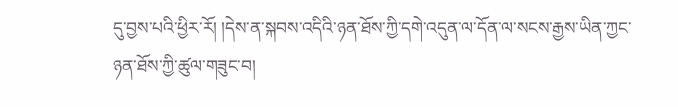དུ་བྱས་པའི་ཕྱིར་རོ། །དེས་ན་སྐབས་འདིའི་ཉན་ཐོས་ཀྱི་དགེ་འདུན་ལ་དོན་ལ་སངས་རྒྱས་ཡིན་ཀྱང་ཉན་ཐོས་ཀྱི་ཚུལ་གཟུང་བ།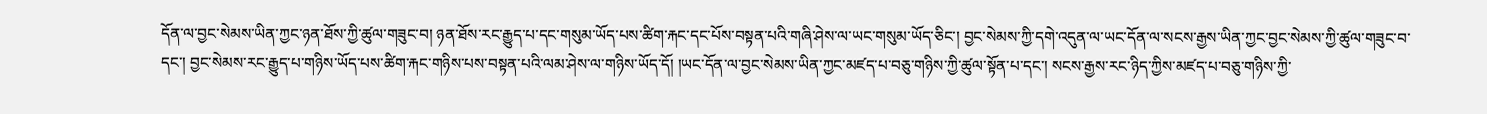དོན་ལ་བྱང་སེམས་ཡིན་ཀྱང་ཉན་ཐོས་ཀྱི་ཚུལ་གཟུང་བ། ཉན་ཐོས་རང་རྒྱུད་པ་དང་གསུམ་ཡོད་པས་ཚིག་རྐང་དང་པོས་བསྟན་པའི་གཞི་ཤེས་ལ་ཡང་གསུམ་ཡོད་ཅིང་། བྱང་སེམས་ཀྱི་དགེ་འདུན་ལ་ཡང་དོན་ལ་སངས་རྒྱས་ཡིན་ཀྱང་བྱང་སེམས་ཀྱི་ཚུལ་གཟུང་བ་དང་། བྱང་སེམས་རང་རྒྱུད་པ་གཉིས་ཡོད་པས་ཚིག་རྐང་གཉིས་པས་བསྟན་པའི་ལམ་ཤེས་ལ་གཉིས་ཡོད་དོ། །ཡང་དོན་ལ་བྱང་སེམས་ཡིན་ཀྱང་མཛད་པ་བཅུ་གཉིས་ཀྱི་ཚུལ་སྟོན་པ་དང་། སངས་རྒྱས་རང་ཉིད་ཀྱིས་མཛད་པ་བཅུ་གཉིས་ཀྱི་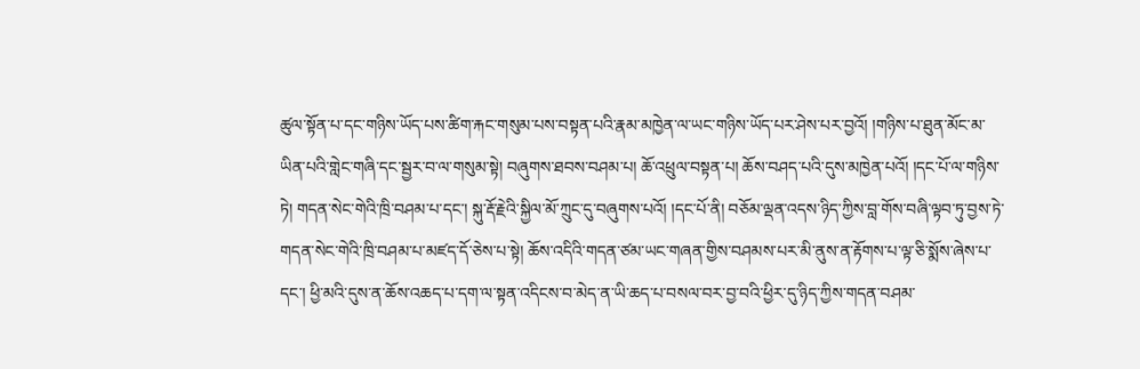ཚུལ་སྟོན་པ་དང་གཉིས་ཡོད་པས་ཚིག་རྐང་གསུམ་པས་བསྟན་པའི་རྣམ་མཁྱེན་ལ་ཡང་གཉིས་ཡོད་པར་ཤེས་པར་བྱའོ། །གཉིས་པ་ཐུན་མོང་མ་ཡིན་པའི་གླེང་གཞི་དང་སྦྱར་བ་ལ་གསུམ་སྟེ། བཞུགས་ཐབས་བཤམ་པ། ཆོ་འཕྲུལ་བསྟན་པ། ཆོས་བཤད་པའི་དུས་མཁྱེན་པའོ། །དང་པོ་ལ་གཉིས་ཏེ། གདན་སེང་གེའི་ཁྲི་བཤམ་པ་དང་། སྐུ་རྡོ་རྗེའི་སྐྱིལ་མོ་ཀྲུང་དུ་བཞུགས་པའོ། །དང་པོ་ནི། བཅོམ་ལྡན་འདས་ཉིད་ཀྱིས་བླ་གོས་བཞི་ལྟབ་ཏུ་བྱས་ཏེ་གདན་སེང་གེའི་ཁྲི་བཤམ་པ་མཛད་དོ་ཅེས་པ་སྟེ། ཆོས་འདིའི་གདན་ཙམ་ཡང་གཞན་གྱིས་བཤམས་པར་མི་ནུས་ན་རྟོགས་པ་ལྟ་ཅི་སྨོས་ཞེས་པ་དང་། ཕྱི་མའི་དུས་ན་ཆོས་འཆད་པ་དག་ལ་སྟན་འདིངས་བ་མེད་ན་ཡི་ཆད་པ་བསལ་བར་བྱ་བའི་ཕྱིར་དུ་ཉིད་ཀྱིས་གདན་བཤམ་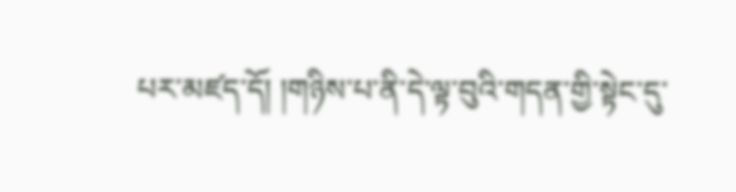པར་མཛད་དོ། །གཉིས་པ་ནི་དེ་ལྟ་བུའི་གདན་གྱི་སྟེང་དུ་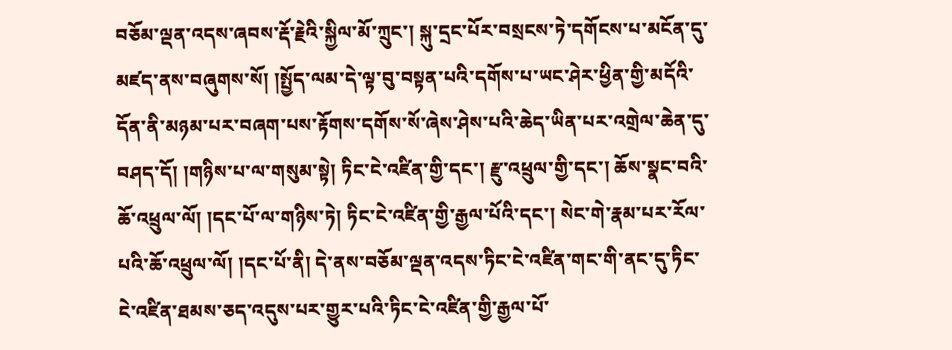བཅོམ་ལྡན་འདས་ཞབས་རྡོ་རྗེའི་སྐྱིལ་མོ་ཀྲུང་། སྐུ་དྲང་པོར་བསྲངས་ཏེ་དགོངས་པ་མངོན་དུ་མཛད་ནས་བཞུགས་སོ། །སྤྱོད་ལམ་དེ་ལྟ་བུ་བསྟན་པའི་དགོས་པ་ཡང་ཤེར་ཕྱིན་གྱི་མདོའི་དོན་ནི་མཉམ་པར་བཞག་པས་རྟོགས་དགོས་སོ་ཞེས་ཤེས་པའི་ཆེད་ཡིན་པར་འགྲེལ་ཆེན་དུ་བཤད་དོ། །གཉིས་པ་ལ་གསུམ་སྟེ། ཏིང་ངེ་འཛིན་གྱི་དང་། རྫུ་འཕྲུལ་གྱི་དང་། ཆོས་སྣང་བའི་ཆོ་འཕྲུལ་ལོ། །དང་པོ་ལ་གཉིས་ཏེ། ཏིང་ངེ་འཛིན་གྱི་རྒྱལ་པོའི་དང་། སེང་གེ་རྣམ་པར་རོལ་པའི་ཆོ་འཕྲུལ་ལོ། །དང་པོ་ནི། དེ་ནས་བཅོམ་ལྡན་འདས་ཏིང་ངེ་འཛིན་གང་གི་ནང་དུ་ཏིང་ངེ་འཛིན་ཐམས་ཅད་འདུས་པར་གྱུར་པའི་ཏིང་ངེ་འཛིན་གྱི་རྒྱལ་པོ་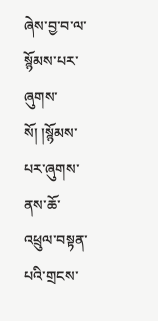ཞེས་བྱ་བ་ལ་སྙོམས་པར་ཞུགས་སོ། །སྙོམས་པར་ཞུགས་ནས་ཆོ་འཕྲུལ་བསྟན་པའི་གྲངས་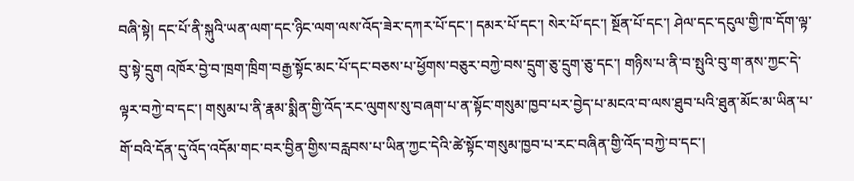བཞི་སྟེ། དང་པོ་ནི་སྐུའི་ཡན་ལག་དང་ཉིང་ལག་ལས་འོད་ཟེར་དཀར་པོ་དང་། དམར་པོ་དང་། སེར་པོ་དང་། སྔོན་པོ་དང་། ཤེལ་དང་དངུལ་གྱི་ཁ་དོག་ལྟ་བུ་སྟེ་དྲུག འཁོར་བྱེ་བ་ཁྲག་ཁྲིག་བརྒྱ་སྟོང་མང་པོ་དང་བཅས་པ་ཕྱོགས་བཅུར་བཀྱེ་བས་དྲུག་ཅུ་དྲུག་ཅུ་དང་། གཉིས་པ་ནི་བ་སྤུའི་བུ་ག་ནས་ཀྱང་དེ་ལྟར་བཀྱེ་བ་དང་། གསུམ་པ་ནི་རྣམ་སྨིན་གྱི་འོད་རང་ལུགས་སུ་བཞག་པ་ན་སྟོང་གསུམ་ཁྱབ་པར་བྱེད་པ་མངའ་བ་ལས་ཐུབ་པའི་ཐུན་མོང་མ་ཡིན་པ་གོ་བའི་དོན་དུ་འོད་འདོམ་གང་བར་བྱིན་གྱིས་བརླབས་པ་ཡིན་ཀྱང་དེའི་ཚེ་སྟོང་གསུམ་ཁྱབ་པ་རང་བཞིན་གྱི་འོད་བཀྱེ་བ་དང་།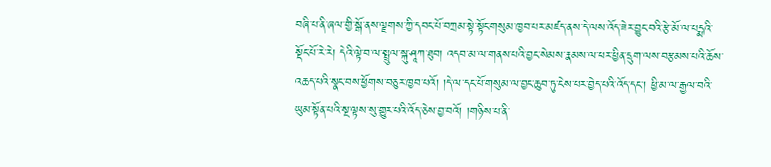བཞི་པ་ནི་ཞལ་གྱི་སྒོ་ནས་ལྗགས་ཀྱི་དབང་པོ་བཀྲམ་སྟེ་སྟོང་གསུམ་ཁྱབ་པར་མཛད་ནས་དེ་ལས་འོད་ཟེར་བྱུང་བའི་རྩེ་མོ་ལ་པདྨའི་སྡོང་པོ་རེ་རེ། དེའི་ལྟེ་བ་ལ་སྤྲུལ་སྐུ་ཤཱཀ་ཐུབ། འདབ་མ་ལ་གནས་པའི་བྱང་སེམས་རྣམས་ལ་ཕར་ཕྱིན་དྲུག་ལས་བརྩམས་པའི་ཆོས་འཆད་པའི་སྣང་བས་ཕྱོགས་བཅུར་ཁྱབ་པའོ། །དེ་ལ་དང་པོ་གསུམ་ལ་བྱང་ཆུབ་ཏུ་ངེས་པར་བྱེད་པའི་འོད་དང་། ཕྱི་མ་ལ་རྒྱལ་བའི་ཡུམ་སྟོན་པའི་སྔ་ལྟས་སུ་གྱུར་པའི་འོད་ཅེས་བྱ་བའོ། །གཉིས་པ་ནི་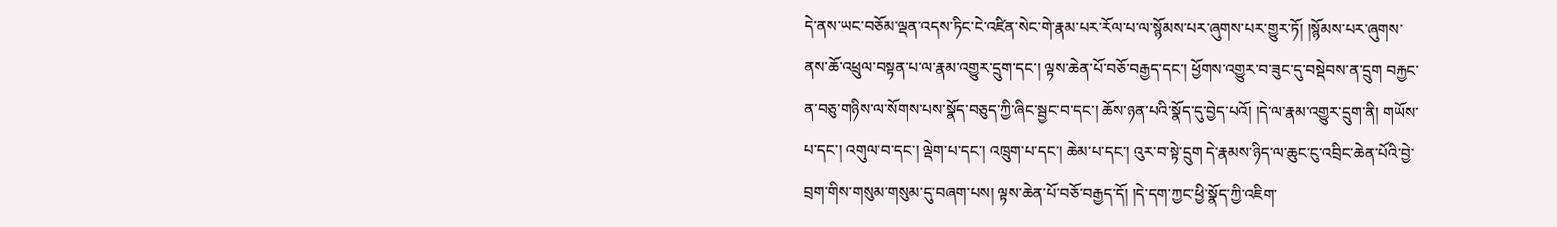དེ་ནས་ཡང་བཅོམ་ལྡན་འདས་ཏིང་ངེ་འཛིན་སེང་གེ་རྣམ་པར་རོལ་པ་ལ་སྙོམས་པར་ཞུགས་པར་གྱུར་ཏོ། །སྙོམས་པར་ཞུགས་ནས་ཆོ་འཕྲུལ་བསྟན་པ་ལ་རྣམ་འགྱུར་དྲུག་དང་། ལྟས་ཆེན་པོ་བཅོ་བརྒྱད་དང་། ཕྱོགས་འགྱུར་བ་ཟུང་དུ་བསྡེབས་ན་དྲུག བརྐྱང་ན་བཅུ་གཉིས་ལ་སོགས་པས་སྣོད་བཅུད་ཀྱི་ཞིང་སྦྱང་བ་དང་། ཆོས་ཉན་པའི་སྣོད་དུ་བྱེད་པའོ། །དེ་ལ་རྣམ་འགྱུར་དྲུག་ནི། གཡོས་པ་དང་། འགུལ་བ་དང་། ལྡེག་པ་དང་། འཁྲུག་པ་དང་། ཆེམ་པ་དང་། འུར་བ་སྟེ་དྲུག དེ་རྣམས་ཉིད་ལ་ཆུང་ངུ་འབྲིང་ཆེན་པོའི་བྱེ་བྲག་གིས་གསུམ་གསུམ་དུ་བཞག་པས། ལྟས་ཆེན་པོ་བཅོ་བརྒྱད་དོ། །དེ་དག་ཀྱང་ཕྱི་སྣོད་ཀྱི་འཇིག་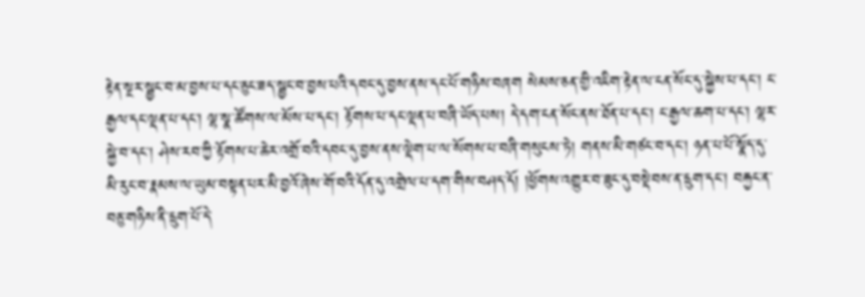རྟེན་སྔར་སྦྱང་བ་མ་བྱས་པ་དང་ཅུང་ཟད་སྦྱང་བ་བྱས་པའི་དབང་དུ་བྱས་ནས་དང་པོ་གཉིས་བཞག སེམས་ཅན་གྱི་འཇིག་རྟེན་ལ་ངན་སོང་དུ་སྐྱེས་པ་དང་། ང་རྒྱལ་དང་ལྡན་པ་དང་། ལྷ་སྣ་ཚོགས་ལ་མོས་པ་དང་། རྟོགས་པ་དང་ལྡན་པ་བཞི་ཡོད་པས། དེ་དག་ངན་སོང་ནས་ཐོན་པ་དང་། ང་རྒྱལ་ཆག་པ་དང་། ལྷར་སྐྱེ་བ་དང་། ཤེས་རབ་ཀྱི་རྟོགས་པ་ཆེར་འགྲོ་བའི་དབང་དུ་བྱས་ནས་ལྡེག་པ་ལ་སོགས་པ་བཞི་གསུངས་ཏེ། གནས་མི་གཙང་བ་དང་། ཉན་པ་པོ་སྣོད་དུ་མི་རུང་བ་རྣམས་ལ་ཡུམ་བསྟན་པར་མི་བྱའོ་ཞེས་གོ་བའི་དོན་དུ་འགྲེལ་པ་དག་གིས་བཤད་དོ། །ཕྱོགས་འགྱུར་བ་ཟུང་དུ་བསྡེབས་ན་དྲུག་དང་། བརྐྱང་ན་བཅུ་གཉིས་ནི་དྲུག་པོ་དེ་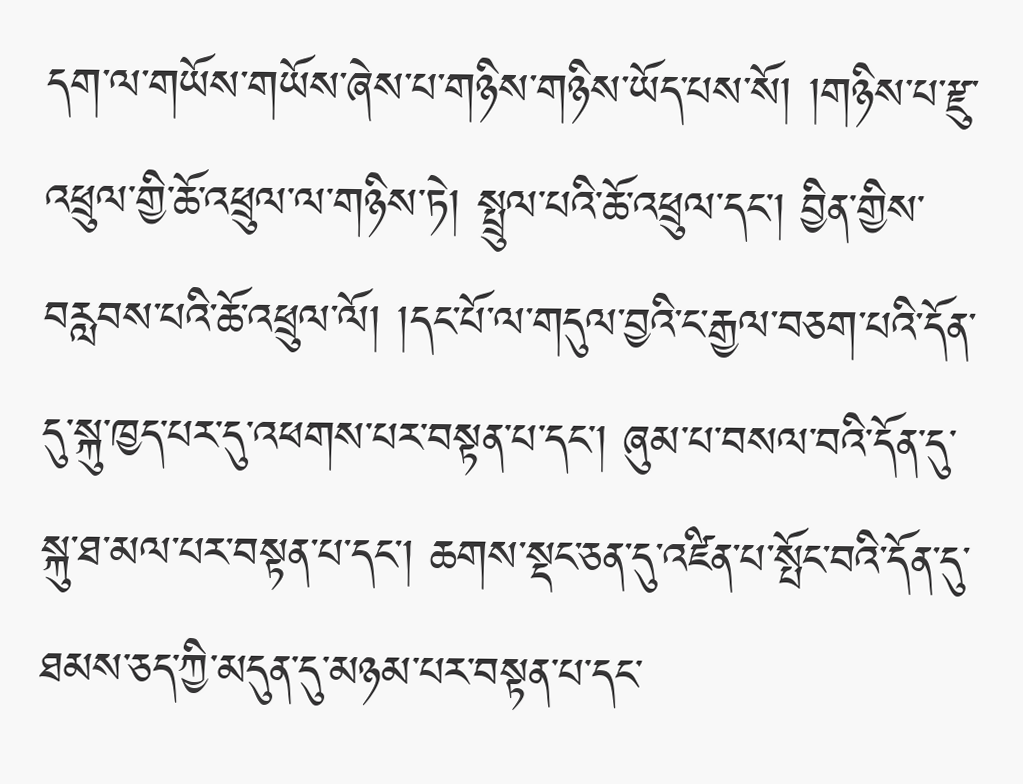དག་ལ་གཡོས་གཡོས་ཞེས་པ་གཉིས་གཉིས་ཡོད་པས་སོ། །གཉིས་པ་རྫུ་འཕྲུལ་གྱི་ཆོ་འཕྲུལ་ལ་གཉིས་ཏེ། སྤྲུལ་པའི་ཆོ་འཕྲུལ་དང་། བྱིན་གྱིས་བརླབས་པའི་ཆོ་འཕྲུལ་ལོ། །དང་པོ་ལ་གདུལ་བྱའི་ང་རྒྱལ་བཅག་པའི་དོན་དུ་སྐུ་ཁྱད་པར་དུ་འཕགས་པར་བསྟན་པ་དང་། ཞུམ་པ་བསལ་བའི་དོན་དུ་སྐུ་ཐ་མལ་པར་བསྟན་པ་དང་། ཆགས་སྡང་ཅན་དུ་འཛིན་པ་སྤོང་བའི་དོན་དུ་ཐམས་ཅད་ཀྱི་མདུན་དུ་མཉམ་པར་བསྟན་པ་དང་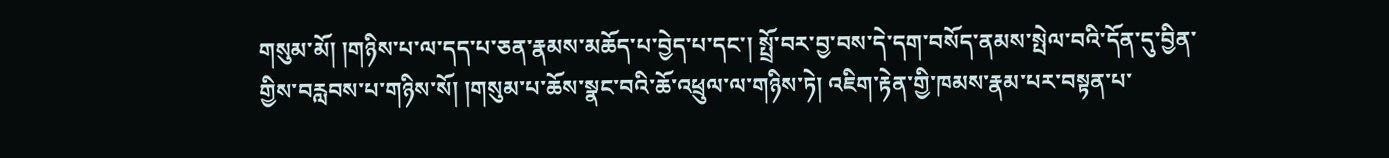གསུམ་མོ། །གཉིས་པ་ལ་དད་པ་ཅན་རྣམས་མཆོད་པ་བྱེད་པ་དང་། སྤྲོ་བར་བྱ་བས་དེ་དག་བསོད་ནམས་སྤེལ་བའི་དོན་དུ་བྱིན་གྱིས་བརླབས་པ་གཉིས་སོ། །གསུམ་པ་ཆོས་སྣང་བའི་ཆོ་འཕྲུལ་ལ་གཉིས་ཏེ། འཇིག་རྟེན་གྱི་ཁམས་རྣམ་པར་བསྟན་པ་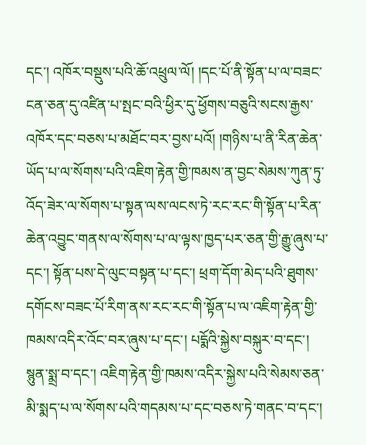དང་། འཁོར་བསྡུས་པའི་ཆོ་འཕྲུལ་ལོ། །དང་པོ་ནི་སྟོན་པ་ལ་བཟང་ངན་ཅན་དུ་འཛིན་པ་སྤང་བའི་ཕྱིར་དུ་ཕྱོགས་བཅུའི་སངས་རྒྱས་འཁོར་དང་བཅས་པ་མཐོང་བར་བྱས་པའོ། །གཉིས་པ་ནི་རིན་ཆེན་ཡོད་པ་ལ་སོགས་པའི་འཇིག་རྟེན་གྱི་ཁམས་ན་བྱང་སེམས་ཀུན་ཏུ་འོད་ཟེར་ལ་སོགས་པ་སྟན་ལས་ལངས་ཏེ་རང་རང་གི་སྟོན་པ་རིན་ཆེན་འབྱུང་གནས་ལ་སོགས་པ་ལ་ལྟས་ཁྱད་པར་ཅན་གྱི་རྒྱུ་ཞུས་པ་དང་། སྟོན་པས་དེ་ལུང་བསྟན་པ་དང་། ཕྲག་དོག་མེད་པའི་ཐུགས་དགོངས་བཟང་པོ་རིག་ནས་རང་རང་གི་སྟོན་པ་ལ་འཇིག་རྟེན་གྱི་ཁམས་འདིར་འོང་བར་ཞུས་པ་དང་། པདྨོའི་སྐྱེས་བསྐུར་བ་དང་། སྙུན་སྨྲ་བ་དང་། འཇིག་རྟེན་གྱི་ཁམས་འདིར་སྐྱེས་པའི་སེམས་ཅན་མི་སྨད་པ་ལ་སོགས་པའི་གདམས་པ་དང་བཅས་ཏེ་གནང་བ་དང་།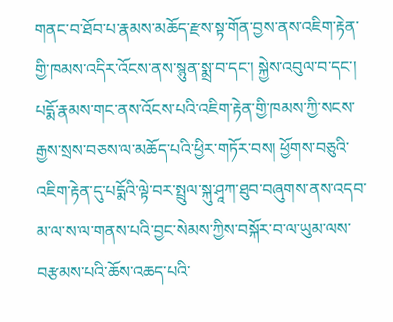གནང་བ་ཐོབ་པ་རྣམས་མཆོད་རྫས་སྟ་གོན་བྱས་ནས་འཇིག་རྟེན་གྱི་ཁམས་འདིར་འོངས་ནས་སྙུན་སྨྲ་བ་དང་། སྐྱེས་འབུལ་བ་དང་། པདྨོ་རྣམས་གང་ནས་འོངས་པའི་འཇིག་རྟེན་གྱི་ཁམས་ཀྱི་སངས་རྒྱས་སྲས་བཅས་ལ་མཆོད་པའི་ཕྱིར་གཏོར་བས། ཕྱོགས་བཅུའི་འཇིག་རྟེན་དུ་པདྨོའི་ལྟེ་བར་སྤྲུལ་སྐུ་ཤཱཀ་ཐུབ་བཞུགས་ནས་འདབ་མ་ལ་ས་ལ་གནས་པའི་བྱང་སེམས་ཀྱིས་བསྐོར་བ་ལ་ཡུམ་ལས་བརྩམས་པའི་ཆོས་འཆད་པའི་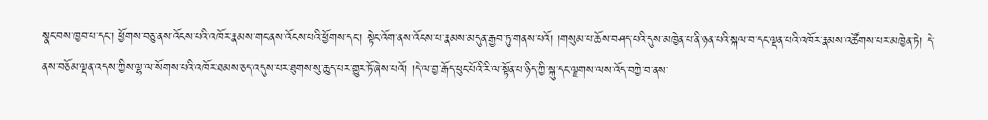སྣང་བས་ཁྱབ་པ་དང་། ཕྱོགས་བཅུ་ནས་འོངས་པའི་འཁོར་རྣམས་གང་ནས་འོངས་པའི་ཕྱོགས་དང་། སྟེང་འོག་ནས་འོངས་པ་རྣམས་མདུན་རྒྱབ་ཏུ་གནས་པའོ། །གསུམ་པ་ཆོས་བཤད་པའི་དུས་མཁྱེན་པ་ནི་ཉན་པའི་སྐལ་བ་དང་ལྡན་པའི་འཁོར་རྣམས་འཚོགས་པར་མཁྱེན་ཏེ། དེ་ནས་བཅོམ་ལྡན་འདས་ཀྱིས་ལྷ་ལ་སོགས་པའི་འཁོར་ཐམས་ཅད་འདུས་པར་ཐུགས་སུ་ཆུད་པར་གྱུར་ཏོ་ཞེས་པའོ། །དེ་ལ་བྱ་རྒོད་ཕུང་པོའི་རི་ལ་སྟོན་པ་ཉིད་ཀྱི་སྐུ་དང་ལྗགས་ལས་འོད་བཀྱེ་བ་ནས་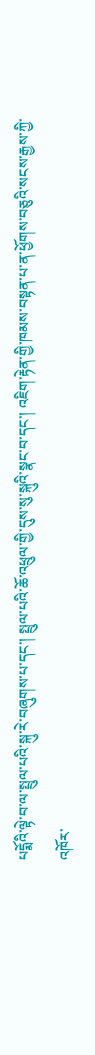པདྨོའི་ལྟེ་བ་ལ་སྤྲུལ་པའི་སྐུ་རེ་བཞུགས་པ་དང་། སྤྲུལ་པའི་ཆོ་འཕྲུལ་གྱི་དུས་སུ་སྐུའི་སྣང་བ་དང་། འཇིག་རྟེན་གྱི་ཁམས་བསྟན་པ་ན་ཕྱོགས་བཅུའི་སངས་རྒྱས་ཀྱི་འཁོར་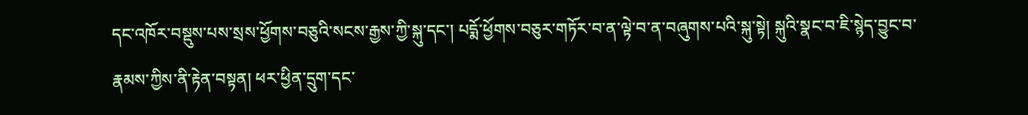དང་འཁོར་བསྡུས་པས་སྲས་ཕྱོགས་བཅུའི་སངས་རྒྱས་ཀྱི་སྐུ་དང་། པདྨོ་ཕྱོགས་བཅུར་གཏོར་བ་ན་ལྟེ་བ་ན་བཞུགས་པའི་སྐུ་སྟེ། སྐུའི་སྣང་བ་ཇི་སྙེད་བྱུང་བ་རྣམས་ཀྱིས་ནི་རྟེན་བསྟན། ཕར་ཕྱིན་དྲུག་དང་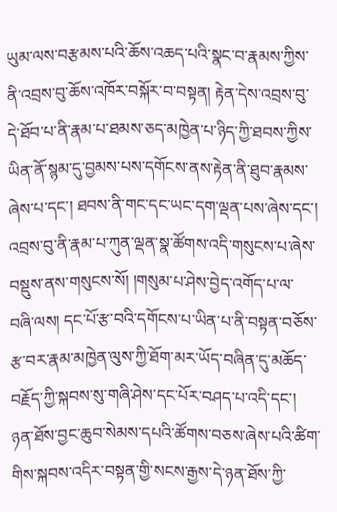ཡུམ་ལས་བརྩམས་པའི་ཆོས་འཆད་པའི་སྣང་བ་རྣམས་ཀྱིས་ནི་འབྲས་བུ་ཆོས་འཁོར་བསྐོར་བ་བསྟན། རྟེན་དེས་འབྲས་བུ་དེ་ཐོབ་པ་ནི་རྣམ་པ་ཐམས་ཅད་མཁྱེན་པ་ཉིད་ཀྱི་ཐབས་ཀྱིས་ཡིན་ནོ་སྙམ་དུ་བྱམས་པས་དགོངས་ནས་རྟེན་ནི་ཐུབ་རྣམས་ཞེས་པ་དང་། ཐབས་ནི་གང་དང་ཡང་དག་ལྡན་པས་ཞེས་དང་། འབྲས་བུ་ནི་རྣམ་པ་ཀུན་ལྡན་སྣ་ཚོགས་འདི་གསུངས་པ་ཞེས་བསྡུས་ནས་གསུངས་སོ། །གསུམ་པ་ཤེས་བྱེད་འགོད་པ་ལ་བཞི་ལས། དང་པོ་རྩ་བའི་དགོངས་པ་ཡིན་པ་ནི་བསྟན་བཅོས་རྩ་བར་རྣམ་མཁྱེན་ལུས་ཀྱི་ཐོག་མར་ཡོད་བཞིན་དུ་མཆོད་བརྗོད་ཀྱི་སྐབས་སུ་གཞི་ཤེས་དང་པོར་བཤད་པ་འདི་དང་། ཉན་ཐོས་བྱང་ཆུབ་སེམས་དཔའི་ཚོགས་བཅས་ཞེས་པའི་ཚིག་གིས་སྐབས་འདིར་བསྟན་གྱི་སངས་རྒྱས་དེ་ཉན་ཐོས་ཀྱི་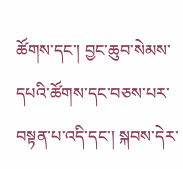ཚོགས་དང་། བྱང་ཆུབ་སེམས་དཔའི་ཚོགས་དང་བཅས་པར་བསྟན་པ་འདི་དང་། སྐབས་དེར་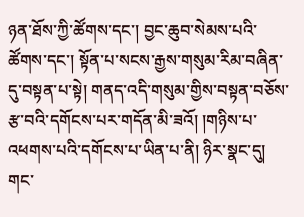ཉན་ཐོས་ཀྱི་ཚོགས་དང་། བྱང་ཆུབ་སེམས་པའི་ཚོགས་དང་། སྟོན་པ་སངས་རྒྱས་གསུམ་རིམ་བཞིན་དུ་བསྟན་པ་སྟེ། གནད་འདི་གསུམ་གྱིས་བསྟན་བཅོས་རྩ་བའི་དགོངས་པར་གདོན་མི་ཟའོ། །གཉིས་པ་འཕགས་པའི་དགོངས་པ་ཡིན་པ་ནི། ཉིར་སྣང་དུ། གང་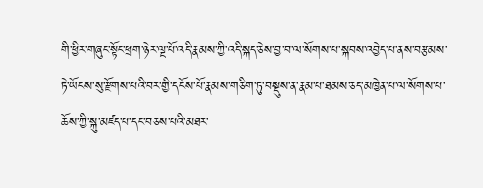གི་ཕྱིར་གཞུང་སྟོང་ཕྲག་ཉེར་ལྔ་པོ་འདི་རྣམས་ཀྱི་འདི་སྐད་ཅེས་བྱ་བ་ལ་སོགས་པ་སྐབས་འབྱེད་པ་ནས་བརྩམས་ཏེ་ཡོངས་སུ་རྫོགས་པའི་བར་གྱི་དངོས་པོ་རྣམས་གཅིག་ཏུ་བསྡུས་ན་རྣམ་པ་ཐམས་ཅད་མཁྱེན་པ་ལ་སོགས་པ་ཆོས་ཀྱི་སྐུ་མཛད་པ་དང་བཅས་པའི་མཐར་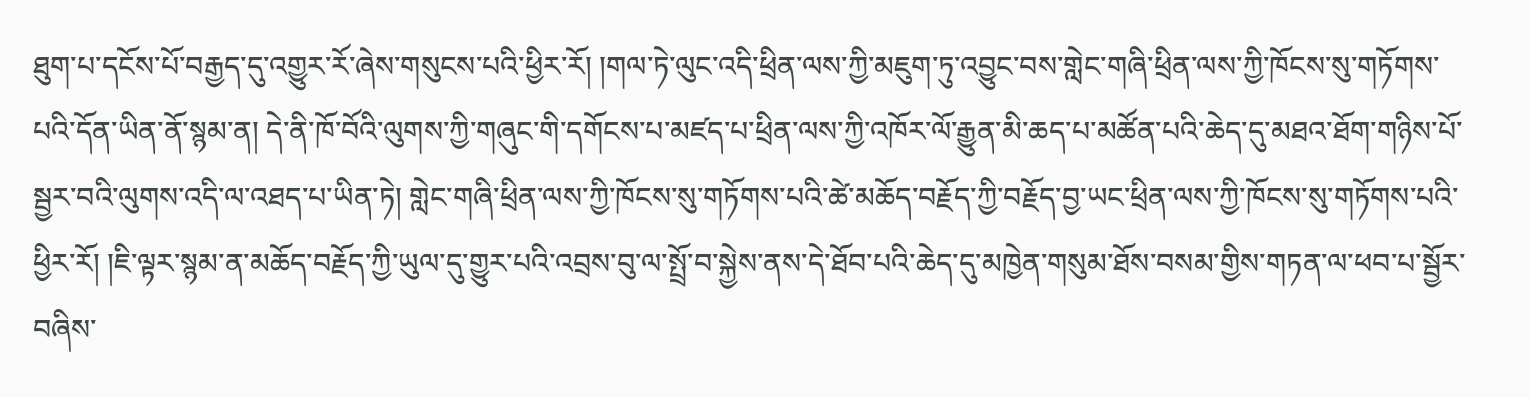ཐུག་པ་དངོས་པོ་བརྒྱད་དུ་འགྱུར་རོ་ཞེས་གསུངས་པའི་ཕྱིར་རོ། །གལ་ཏེ་ལུང་འདི་ཕྲིན་ལས་ཀྱི་མཇུག་ཏུ་འབྱུང་བས་གླེང་གཞི་ཕྲིན་ལས་ཀྱི་ཁོངས་སུ་གཏོགས་པའི་དོན་ཡིན་ནོ་སྙམ་ན། དེ་ནི་ཁོ་བོའི་ལུགས་ཀྱི་གཞུང་གི་དགོངས་པ་མཛད་པ་ཕྲིན་ལས་ཀྱི་འཁོར་ལོ་རྒྱུན་མི་ཆད་པ་མཚོན་པའི་ཆེད་དུ་མཐའ་ཐོག་གཉིས་པོ་སྦྱར་བའི་ལུགས་འདི་ལ་འཐད་པ་ཡིན་ཏེ། གླེང་གཞི་ཕྲིན་ལས་ཀྱི་ཁོངས་སུ་གཏོགས་པའི་ཚེ་མཆོད་བརྗོད་ཀྱི་བརྗོད་བྱ་ཡང་ཕྲིན་ལས་ཀྱི་ཁོངས་སུ་གཏོགས་པའི་ཕྱིར་རོ། །ཇི་ལྟར་སྙམ་ན་མཆོད་བརྗོད་ཀྱི་ཡུལ་དུ་གྱུར་པའི་འབྲས་བུ་ལ་སྤྲོ་བ་སྐྱེས་ནས་དེ་ཐོབ་པའི་ཆེད་དུ་མཁྱེན་གསུམ་ཐོས་བསམ་གྱིས་གཏན་ལ་ཕབ་པ་སྦྱོར་བཞིས་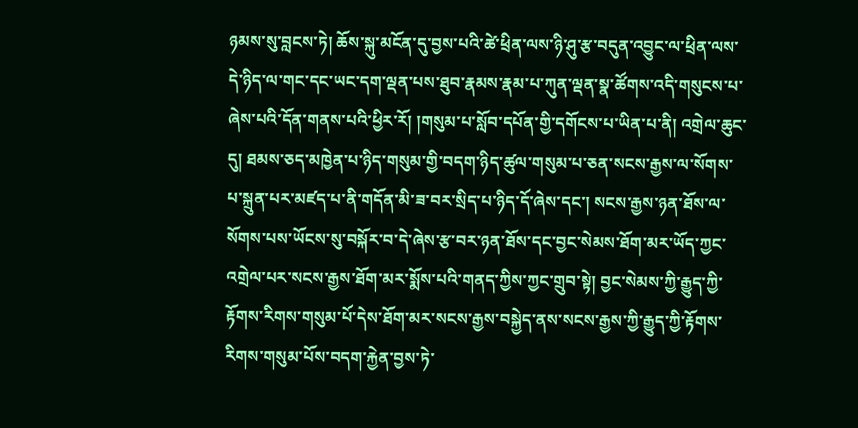ཉམས་སུ་བླངས་ཏེ། ཆོས་སྐུ་མངོན་དུ་བྱས་པའི་ཚེ་ཕྲིན་ལས་ཉི་ཤུ་རྩ་བདུན་འབྱུང་ལ་ཕྲིན་ལས་དེ་ཉིད་ལ་གང་དང་ཡང་དག་ལྡན་པས་ཐུབ་རྣམས་རྣམ་པ་ཀུན་ལྡན་སྣ་ཚོགས་འདི་གསུངས་པ་ཞེས་པའི་དོན་གནས་པའི་ཕྱིར་རོ། །གསུམ་པ་སློབ་དཔོན་གྱི་དགོངས་པ་ཡིན་པ་ནི། འགྲེལ་ཆུང་དུ། ཐམས་ཅད་མཁྱེན་པ་ཉིད་གསུམ་གྱི་བདག་ཉིད་ཚུལ་གསུམ་པ་ཅན་སངས་རྒྱས་ལ་སོགས་པ་སྐྲུན་པར་མཛད་པ་ནི་གདོན་མི་ཟ་བར་སྲིད་པ་ཉིད་དོ་ཞེས་དང་། སངས་རྒྱས་ཉན་ཐོས་ལ་སོགས་པས་ཡོངས་སུ་བསྐོར་བ་དེ་ཞེས་རྩ་བར་ཉན་ཐོས་དང་བྱང་སེམས་ཐོག་མར་ཡོད་ཀྱང་འགྲེལ་པར་སངས་རྒྱས་ཐོག་མར་སྨོས་པའི་གནད་ཀྱིས་ཀྱང་གྲུབ་སྟེ། བྱང་སེམས་ཀྱི་རྒྱུད་ཀྱི་རྟོགས་རིགས་གསུམ་པོ་དེས་ཐོག་མར་སངས་རྒྱས་བསྐྱེད་ནས་སངས་རྒྱས་ཀྱི་རྒྱུད་ཀྱི་རྟོགས་རིགས་གསུམ་པོས་བདག་རྐྱེན་བྱས་ཏེ་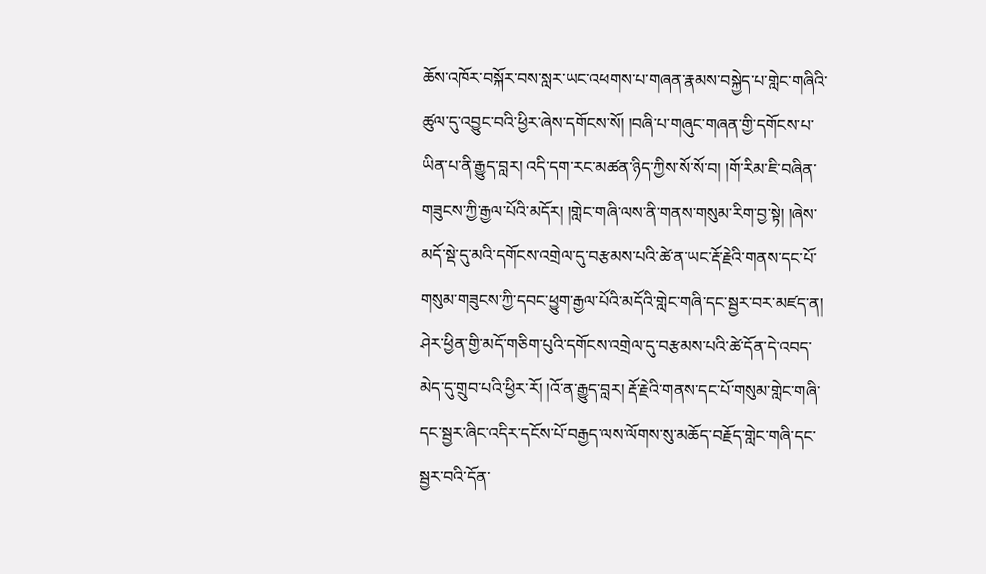ཆོས་འཁོར་བསྐོར་བས་སླར་ཡང་འཕགས་པ་གཞན་རྣམས་བསྐྱེད་པ་གླེང་གཞིའི་ཚུལ་དུ་འབྱུང་བའི་ཕྱིར་ཞེས་དགོངས་སོ། །བཞི་པ་གཞུང་གཞན་གྱི་དགོངས་པ་ཡིན་པ་ནི་རྒྱུད་བླར། འདི་དག་རང་མཚན་ཉིད་ཀྱིས་སོ་སོ་བ། །གོ་རིམ་ཇི་བཞིན་གཟུངས་ཀྱི་རྒྱལ་པོའི་མདོར། །གླེང་གཞི་ལས་ནི་གནས་གསུམ་རིག་བྱ་སྟེ། །ཞེས་མདོ་སྡེ་དུ་མའི་དགོངས་འགྲེལ་དུ་བརྩམས་པའི་ཚེ་ན་ཡང་རྡོ་རྗེའི་གནས་དང་པོ་གསུམ་གཟུངས་ཀྱི་དབང་ཕྱུག་རྒྱལ་པོའི་མདོའི་གླེང་གཞི་དང་སྦྱར་བར་མཛད་ན། ཤེར་ཕྱིན་གྱི་མདོ་གཅིག་པུའི་དགོངས་འགྲེལ་དུ་བརྩམས་པའི་ཚེ་དོན་དེ་འབད་མེད་དུ་གྲུབ་པའི་ཕྱིར་རོ། །འོ་ན་རྒྱུད་བླར། རྡོ་རྗེའི་གནས་དང་པོ་གསུམ་གླེང་གཞི་དང་སྦྱར་ཞིང་འདིར་དངོས་པོ་བརྒྱད་ལས་ལོགས་སུ་མཆོད་བརྗོད་གླེང་གཞི་དང་སྦྱར་བའི་དོན་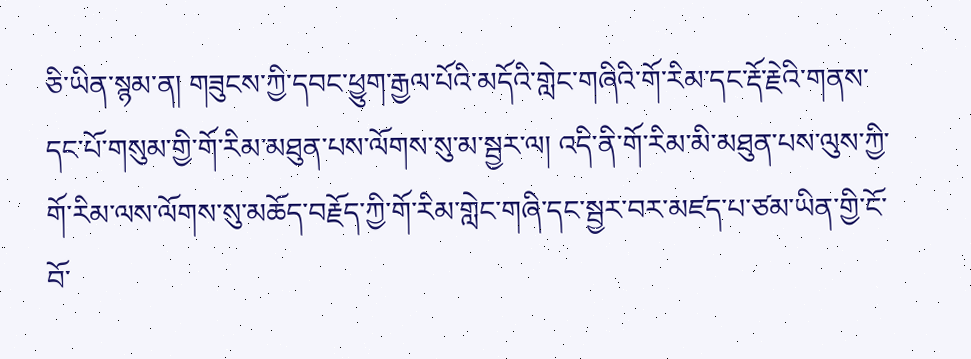ཅི་ཡིན་སྙམ་ན། གཟུངས་ཀྱི་དབང་ཕྱུག་རྒྱལ་པོའི་མདོའི་གླེང་གཞིའི་གོ་རིམ་དང་རྡོ་རྗེའི་གནས་དང་པོ་གསུམ་གྱི་གོ་རིམ་མཐུན་པས་ལོགས་སུ་མ་སྦྱར་ལ། འདི་ནི་གོ་རིམ་མི་མཐུན་པས་ལུས་ཀྱི་གོ་རིམ་ལས་ལོགས་སུ་མཆོད་བརྗོད་ཀྱི་གོ་རིམ་གླེང་གཞི་དང་སྦྱར་བར་མཛད་པ་ཙམ་ཡིན་གྱི་ངོ་བོ་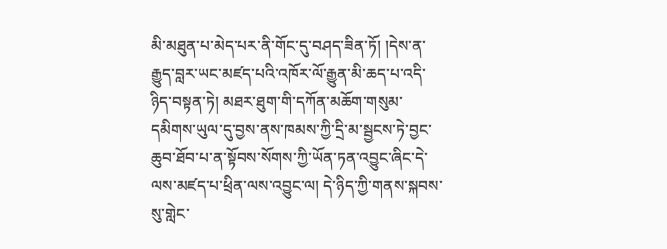མི་མཐུན་པ་མེད་པར་ནི་གོང་དུ་བཤད་ཟིན་ཏོ། །དེས་ན་རྒྱུད་བླར་ཡང་མཛད་པའི་འཁོར་ལོ་རྒྱུན་མི་ཆད་པ་འདི་ཉིད་བསྟན་ཏེ། མཐར་ཐུག་གི་དཀོན་མཆོག་གསུམ་དམིགས་ཡུལ་དུ་བྱས་ནས་ཁམས་ཀྱི་དྲི་མ་སྦྱངས་ཏེ་བྱང་ཆུབ་ཐོབ་པ་ན་སྟོབས་སོགས་ཀྱི་ཡོན་ཏན་འབྱུང་ཞིང་དེ་ལས་མཛད་པ་ཕྲིན་ལས་འབྱུང་ལ། དེ་ཉིད་ཀྱི་གནས་སྐབས་སུ་གླེང་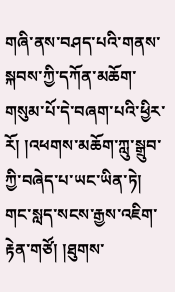གཞི་ནས་བཤད་པའི་གནས་སྐབས་ཀྱི་དཀོན་མཆོག་གསུམ་པོ་དེ་བཞག་པའི་ཕྱིར་རོ། །འཕགས་མཆོག་ཀླུ་སྒྲུབ་ཀྱི་བཞེད་པ་ཡང་ཡིན་ཏེ། གང་སླད་སངས་རྒྱས་འཇིག་རྟེན་གཙོ། །ཐུགས་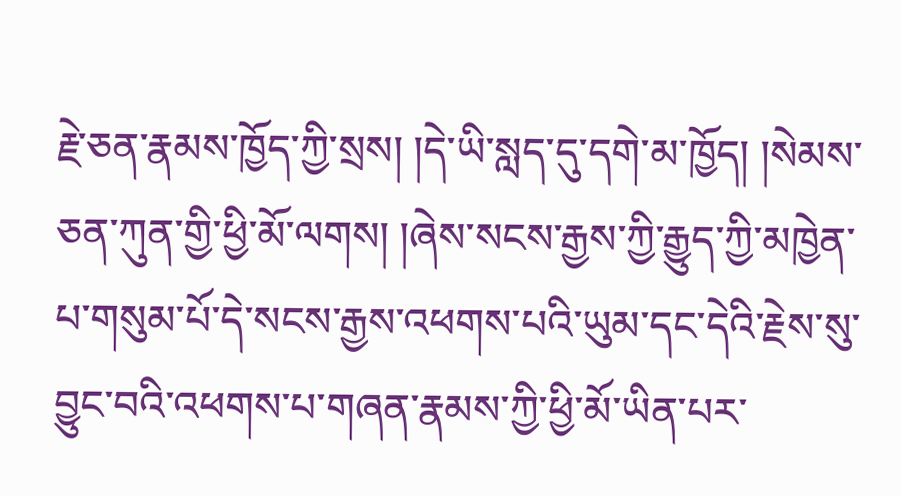རྗེ་ཅན་རྣམས་ཁྱོད་ཀྱི་སྲས། །དེ་ཡི་སླད་དུ་དགེ་མ་ཁྱོད། །སེམས་ཅན་ཀུན་གྱི་ཕྱི་མོ་ལགས། །ཞེས་སངས་རྒྱས་ཀྱི་རྒྱུད་ཀྱི་མཁྱེན་པ་གསུམ་པོ་དེ་སངས་རྒྱས་འཕགས་པའི་ཡུམ་དང་དེའི་རྗེས་སུ་བྱུང་བའི་འཕགས་པ་གཞན་རྣམས་ཀྱི་ཕྱི་མོ་ཡིན་པར་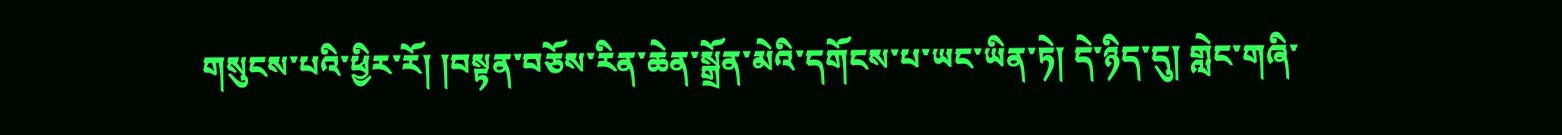གསུངས་པའི་ཕྱིར་རོ། །བསྟན་བཅོས་རིན་ཆེན་སྒྲོན་མེའི་དགོངས་པ་ཡང་ཡིན་ཏེ། དེ་ཉིད་དུ། གླེང་གཞི་